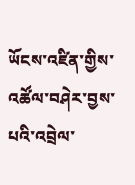ཡོངས་འཛིན་གྱིས་འཚོལ་བཤེར་བྱས་པའི་འབྲེལ་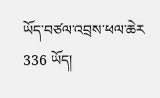ཡོད་བཙལ་འབྲས་ཕལ་ཆེར 336 ཡོད།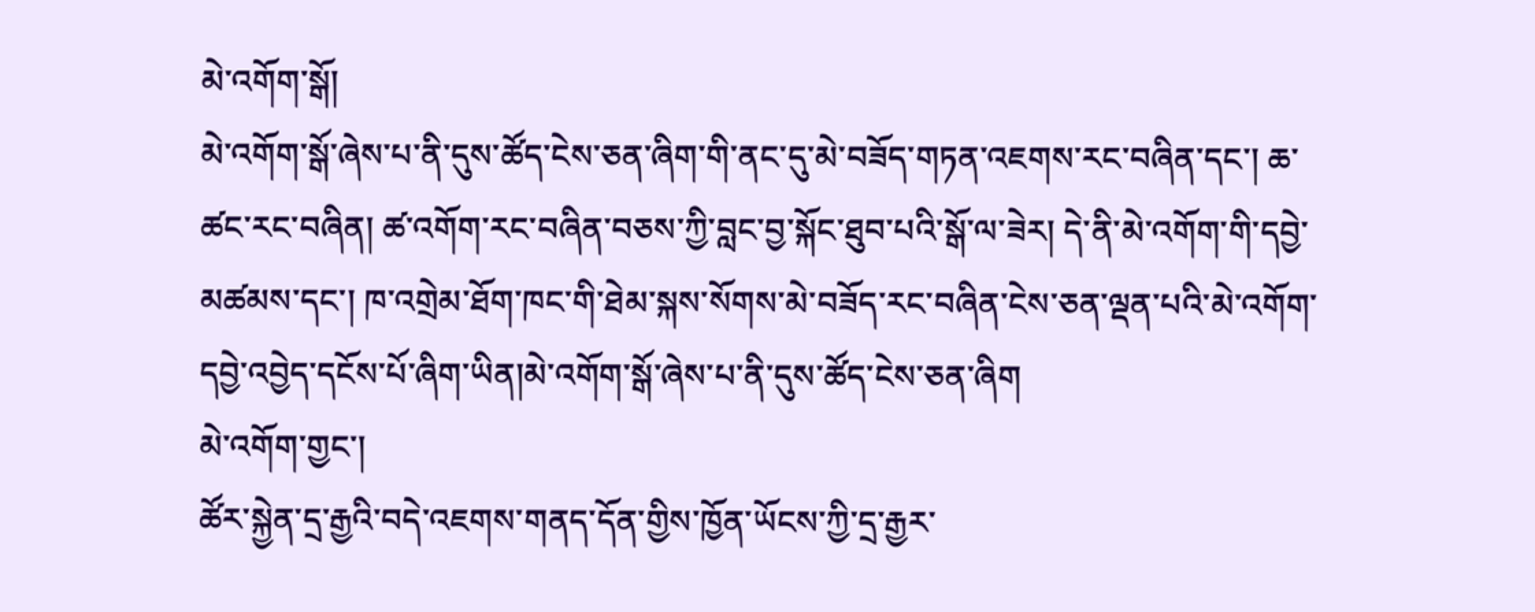མེ་འགོག་སྒོ།
མེ་འགོག་སྒོ་ཞེས་པ་ནི་དུས་ཚོད་ངེས་ཅན་ཞིག་གི་ནང་དུ་མེ་བཟོད་གཏན་འཇགས་རང་བཞིན་དང་། ཆ་ཚང་རང་བཞིན། ཚ་འགོག་རང་བཞིན་བཅས་ཀྱི་བླང་བྱ་སྐོང་ཐུབ་པའི་སྒོ་ལ་ཟེར། དེ་ནི་མེ་འགོག་གི་དབྱེ་མཚམས་དང་། ཁ་འགྲེམ་ཐོག་ཁང་གི་ཐེམ་སྐས་སོགས་མེ་བཟོད་རང་བཞིན་ངེས་ཅན་ལྡན་པའི་མེ་འགོག་དབྱེ་འབྱེད་དངོས་པོ་ཞིག་ཡིན།མེ་འགོག་སྒོ་ཞེས་པ་ནི་དུས་ཚོད་ངེས་ཅན་ཞིག
མེ་འགོག་གྱང་།
ཚོར་སྐྱེན་དྲ་རྒྱའི་བདེ་འཇགས་གནད་དོན་གྱིས་ཁྱོན་ཡོངས་ཀྱི་དྲ་རྒྱར་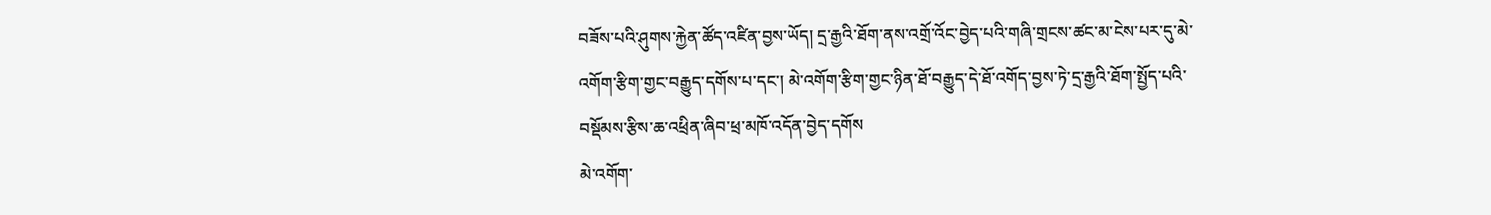བཟོས་པའི་ཤུགས་རྐྱེན་ཚོད་འཛིན་བྱས་ཡོད། དྲ་རྒྱའི་ཐོག་ནས་འགྲོ་འོང་བྱེད་པའི་གཞི་གྲངས་ཚང་མ་ངེས་པར་དུ་མེ་འགོག་རྩིག་གྱང་བརྒྱུད་དགོས་པ་དང་། མེ་འགོག་རྩིག་གྱང་ཉིན་ཐོ་བརྒྱུད་དེ་ཐོ་འགོད་བྱས་ཏེ་དྲ་རྒྱའི་ཐོག་སྤྱོད་པའི་བསྡོམས་རྩིས་ཆ་འཕྲིན་ཞིབ་ཕྲ་མཁོ་འདོན་བྱེད་དགོས
མེ་འགོག་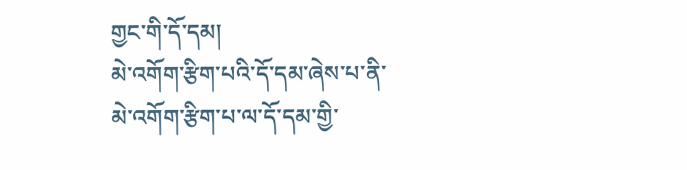གྱང་གི་དོ་དམ།
མེ་འགོག་རྩིག་པའི་དོ་དམ་ཞེས་པ་ནི་མེ་འགོག་རྩིག་པ་ལ་དོ་དམ་གྱི་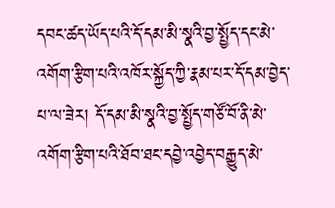དབང་ཚད་ཡོད་པའི་དོ་དམ་མི་སྣའི་བྱ་སྤྱོད་དང་མེ་འགོག་རྩིག་པའི་འཁོར་སྐྱོད་ཀྱི་རྣམ་པར་དོ་དམ་བྱེད་པ་ལ་ཟེར། དོ་དམ་མི་སྣའི་བྱ་སྤྱོད་གཙོ་བོ་ནི་མེ་འགོག་རྩིག་པའི་ཐོབ་ཐང་དབྱེ་འབྱེད་བརྒྱུད་མེ་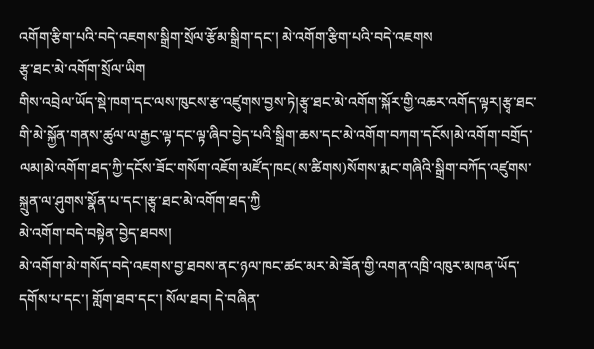འགོག་རྩིག་པའི་བདེ་འཇགས་སྒྲིག་སྲོལ་རྩོམ་སྒྲིག་དང་། མེ་འགོག་རྩིག་པའི་བདེ་འཇགས
རྩྭ་ཐང་མེ་འགོག་སྲོལ་ཡིག
གིས་འབྲེལ་ཡོད་སྡེ་ཁག་དང་ལས་ཁུངས་རྩ་འཛུགས་བྱས་ཏེ།རྩྭ་ཐང་མེ་འགོག་སྐོར་གྱི་འཆར་འགོད་ལྟར།རྩྭ་ཐང་གི་མེ་སྐྱོན་གནས་ཚུལ་ལ་རྒྱང་ལྟ་དང་ལྟ་ཞིབ་བྱེད་པའི་སྒྲིག་ཆས་དང་མེ་འགོག་བཀག་དངོས།མེ་འགོག་བགྲོད་ལམ།མེ་འགོག་ཐད་ཀྱི་དངོས་ཟོང་གསོག་འཇོག་མཛོད་ཁང(ས་ཚིགས)སོགས་རྨང་གཞིའི་སྒྲིག་བཀོད་འཛུགས་སྐྲུན་ལ་ཤུགས་སྣོན་པ་དང་།རྩྭ་ཐང་མེ་འགོག་ཐད་ཀྱི
མེ་འགོག་བདེ་བསྟེན་བྱེད་ཐབས།
མེ་འགོག་མེ་གསོད་བདེ་འཇགས་བྱ་ཐབས་ནང་ཉལ་ཁང་ཚང་མར་མེ་ཟོན་གྱི་འགན་འཁྲི་འཁུར་མཁན་ཡོད་དགོས་པ་དང་། གློག་ཐབ་དང་། སོལ་ཐབ། དེ་བཞིན་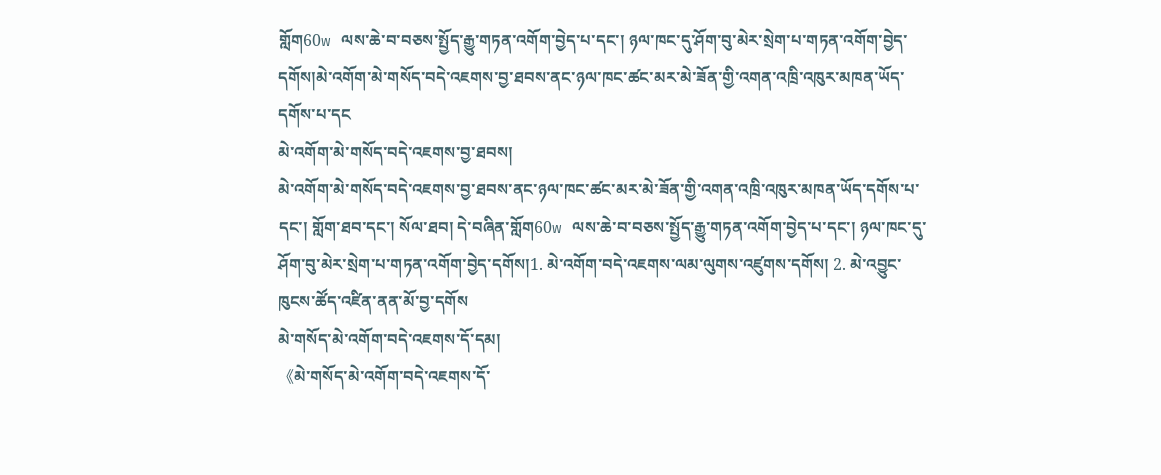གློག60w ལས་ཆེ་བ་བཅས་སྤྱོད་རྒྱུ་གཏན་འགོག་བྱེད་པ་དང་། ཉལ་ཁང་དུ་ཤོག་བུ་མེར་སྲེག་པ་གཏན་འགོག་བྱེད་དགོས།མེ་འགོག་མེ་གསོད་བདེ་འཇགས་བྱ་ཐབས་ནང་ཉལ་ཁང་ཚང་མར་མེ་ཟོན་གྱི་འགན་འཁྲི་འཁུར་མཁན་ཡོད་དགོས་པ་དང
མེ་འགོག་མེ་གསོད་བདེ་འཇགས་བྱ་ཐབས།
མེ་འགོག་མེ་གསོད་བདེ་འཇགས་བྱ་ཐབས་ནང་ཉལ་ཁང་ཚང་མར་མེ་ཟོན་གྱི་འགན་འཁྲི་འཁུར་མཁན་ཡོད་དགོས་པ་དང་། གློག་ཐབ་དང་། སོལ་ཐབ། དེ་བཞིན་གློག60w ལས་ཆེ་བ་བཅས་སྤྱོད་རྒྱུ་གཏན་འགོག་བྱེད་པ་དང་། ཉལ་ཁང་དུ་ཤོག་བུ་མེར་སྲེག་པ་གཏན་འགོག་བྱེད་དགོས།1. མེ་འགོག་བདེ་འཇགས་ལམ་ལུགས་འཛུགས་དགོས། 2. མེ་འབྱུང་ཁུངས་ཚོད་འཛིན་ནན་མོ་བྱ་དགོས
མེ་གསོད་མེ་འགོག་བདེ་འཇགས་དོ་དམ།
《མེ་གསོད་མེ་འགོག་བདེ་འཇགས་དོ་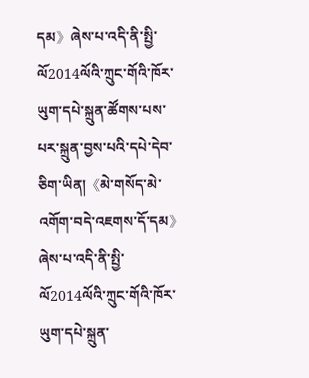དམ》ཞེས་པ་འདི་ནི་སྤྱི་ལོ2014ལོའི་ཀྲུང་གོའི་ཁོར་ཡུག་དཔེ་སྐྲུན་ཚོགས་པས་པར་སྐྲུན་བྱས་པའི་དཔེ་དེབ་ཅིག་ཡིན།《མེ་གསོད་མེ་འགོག་བདེ་འཇགས་དོ་དམ》ཞེས་པ་འདི་ནི་སྤྱི་ལོ2014ལོའི་ཀྲུང་གོའི་ཁོར་ཡུག་དཔེ་སྐྲུན་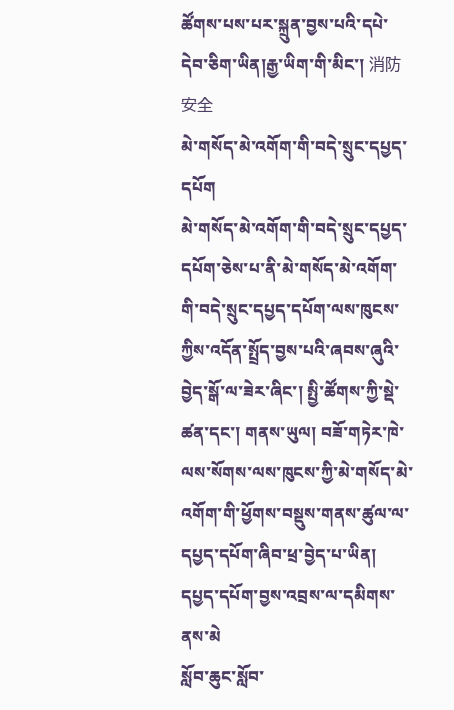ཚོགས་པས་པར་སྐྲུན་བྱས་པའི་དཔེ་དེབ་ཅིག་ཡིན།རྒྱ་ཡིག་གི་མིང་། 消防安全
མེ་གསོད་མེ་འགོག་གི་བདེ་སྲུང་དཔྱད་དཔོག
མེ་གསོད་མེ་འགོག་གི་བདེ་སྲུང་དཔྱད་དཔོག་ཅེས་པ་ནི་མེ་གསོད་མེ་འགོག་གི་བདེ་སྲུང་དཔྱད་དཔོག་ལས་ཁུངས་ཀྱིས་འདོན་སྤྲོད་བྱས་པའི་ཞབས་ཞུའི་བྱེད་སྒོ་ལ་ཟེར་ཞིང་། སྤྱི་ཚོགས་ཀྱི་སྡེ་ཚན་དང་། གནས་ཡུལ། བཟོ་གཏེར་ཁེ་ལས་སོགས་ལས་ཁུངས་ཀྱི་མེ་གསོད་མེ་འགོག་གི་ཕྱོགས་བསྡུས་གནས་ཚུལ་ལ་དཔྱད་དཔོག་ཞིབ་ཕྲ་བྱེད་པ་ཡིན། དཔྱད་དཔོག་བྱས་འབྲས་ལ་དམིགས་ནས་མེ
སློབ་ཆུང་སློབ་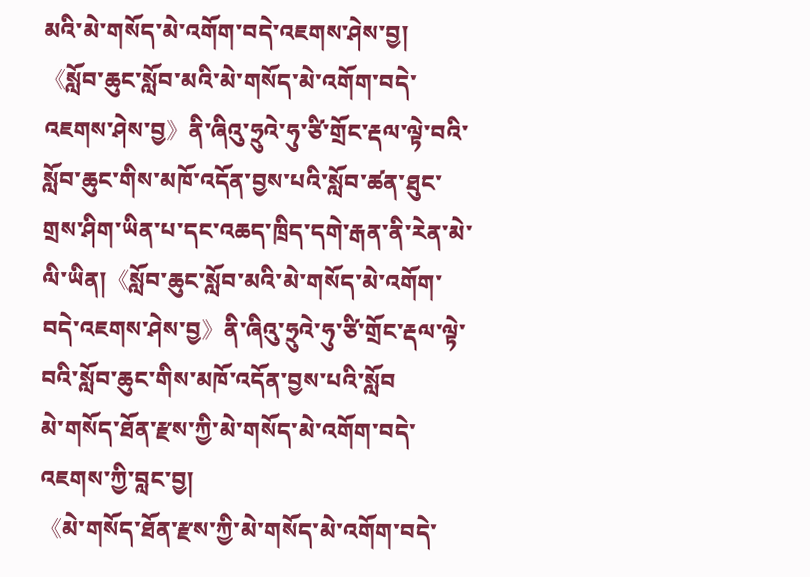མའི་མེ་གསོད་མེ་འགོག་བདེ་འཇགས་ཤེས་བྱ།
《སློབ་ཆུང་སློབ་མའི་མེ་གསོད་མེ་འགོག་བདེ་འཇགས་ཤེས་བྱ》ནི་ཞིའུ་ཧྲུའེ་ཧུ་ཙི་གྲོང་རྡལ་ལྟེ་བའི་སློབ་ཆུང་གིས་མཁོ་འདོན་བྱས་པའི་སློབ་ཚན་ཐུང་གྲས་ཤིག་ཡིན་པ་དང་འཆད་ཁྲིད་དགེ་རྒན་ནི་རེན་མེ་ལི་ཡིན།《སློབ་ཆུང་སློབ་མའི་མེ་གསོད་མེ་འགོག་བདེ་འཇགས་ཤེས་བྱ》ནི་ཞིའུ་ཧྲུའེ་ཧུ་ཙི་གྲོང་རྡལ་ལྟེ་བའི་སློབ་ཆུང་གིས་མཁོ་འདོན་བྱས་པའི་སློབ
མེ་གསོད་ཐོན་རྫས་ཀྱི་མེ་གསོད་མེ་འགོག་བདེ་འཇགས་ཀྱི་བླང་བྱ།
《མེ་གསོད་ཐོན་རྫས་ཀྱི་མེ་གསོད་མེ་འགོག་བདེ་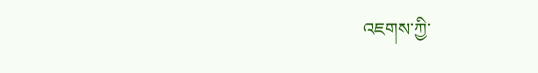འཇགས་ཀྱི་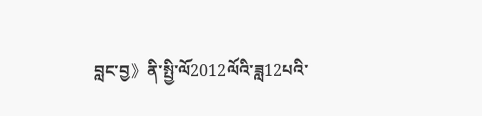བླང་བྱ》ནི་སྤྱི་ལོ2012ལོའི་ཟླ12པའི་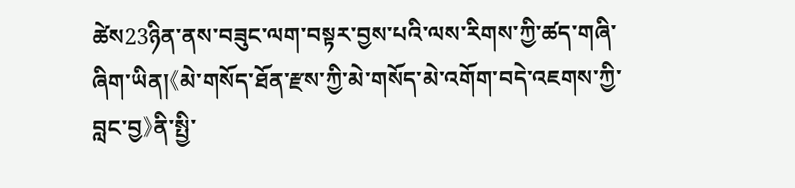ཚེས23ཉིན་ནས་བཟུང་ལག་བསྟར་བྱས་པའི་ལས་རིགས་ཀྱི་ཚད་གཞི་ཞིག་ཡིན།《མེ་གསོད་ཐོན་རྫས་ཀྱི་མེ་གསོད་མེ་འགོག་བདེ་འཇགས་ཀྱི་བླང་བྱ》ནི་སྤྱི་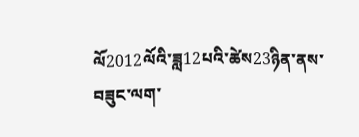ལོ2012ལོའི་ཟླ12པའི་ཚེས23ཉིན་ནས་བཟུང་ལག་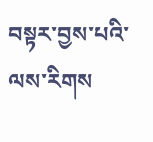བསྟར་བྱས་པའི་ལས་རིགས